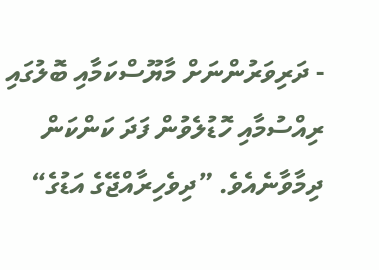- ދަރިވަރުންނަށް މާޔޫސްކަމާއި ބޮލުގައި ރިއްސުމާއި ހޮޑުލެވުން ފަދަ ކަންކަން ދިމާވާނެއެވެ. ”ދިވެހިރާއްޖޭގެ އަޑުގެ“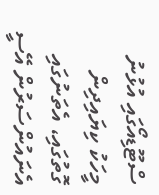ސްޓޫޑިއޯގައި އުޅުނު މީހަކު ކިޔައިދިން ގޮތުގައި، އެތަނުގައި އެނައުންސަރުން އޭސީ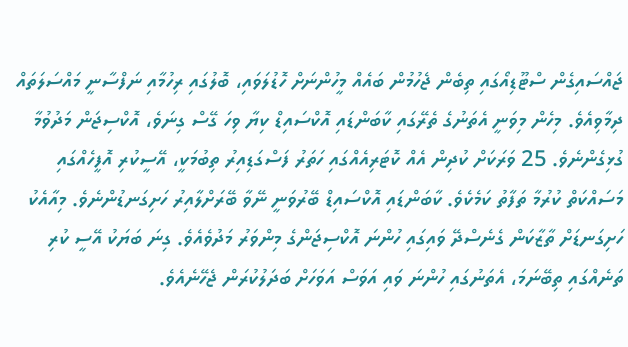ޖައްސައިގެން ސްޓޫޑިއޯގައި ތިބެން ޖެހުމުން ބައެއް މީހުންނަށް ހޮޑުލަވައި، ބޮލުގައި ރިހުމާއި ނަފްސާނީ މައްސަލަތައް ދިމާވިއެވެ. މިހެން މިވަނީ އެތަނުގެ ތެރޭގައި ކާބަންޑައި އޮކްސައިޑް ކިޔާ ވިހަ ގޭސް ގިނަވެ، އޮކްސިޖަން މަދުވުމާ ގުޅިގެންނެވެ. 25 ވަރަކަށް ކުދިން އެއް ކޮޓަރިއެއްގައި ހަތަރު ފަސްގަޑިއިރު ތިބުމަކީ، އޭސީކުރި އޮފީހެއްގައި މަސައްކަތް ކުރުމާ ތަފާތު ކަމެކެވެ. ކާބަންޑައި އޮކްސައިޑް ބޭރުވަނީ ނޭވާ ބޭރަށްލާއިރު ހަށިގަނޑުންނެވެ. މިއާއެކު ހަށިގަނޑަށް ތާޒާކަން ގެނެސްދޭ ވައިގައި ހުންނަ އޮކްސިޖަންގެ މިންވަރު މަދުވެއެވެ. ގިނަ ބަޔަކު އޭސީ ކުރި ތަނެއްގައި ތިބޭނަމަ، އެތަނުގައި ހުންނަ ވައި އަވަސް އަވަހަށް ބަދަލުކުރަން ޖެހޭނެއެވެ.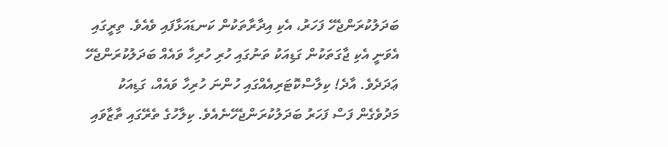ބަދަލުކުރަންޖެހޭ ފަހަރު، އެކި އިދާރާތަކުން ކަނޑައަޅާފައި ވެއެވެ. ތިރީގައި އެވަނީ އެކި ޖާގަތަކުން ގަޑިއަކު ތަނުގައި ހުރި ހުރިހާ ވައެއް ބަދަލުކުރަންޖެހޭ ޢަދަދެވެ. އާދެ! ކިލާސްކޮޓަރިއެއްގައި ހުންނަ ހުރިހާ ވައެއް، ގަޑިއަކު މަދުވެގެން ފަސް ފަހަރު ބަދަލުކުރަންޖެހޭނެއެވެ. ކިލާހުގެ ތެރޭގައި ތާޒާވައި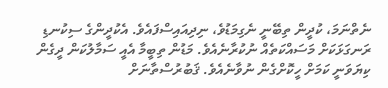ނެތްނަމަ، ކުދީން ތިބޭނީ ނެގިމަޑުވެ، ނިދިއައިސްފައެވެ. އެކުދީންގެ ސިކުނޑި ރަނގަޅަކަށް މަސައްކަތެއް ނުކުރާނެއެވެ. މަޑުން ތިބީމާ އެއީ ސަމާލުކަން ދީގެން ކިޔަވަނީ ކަމަށް ހީކޮށްގެން ނުވާނެއެވެ. ޤަބުރުސްތާނަށް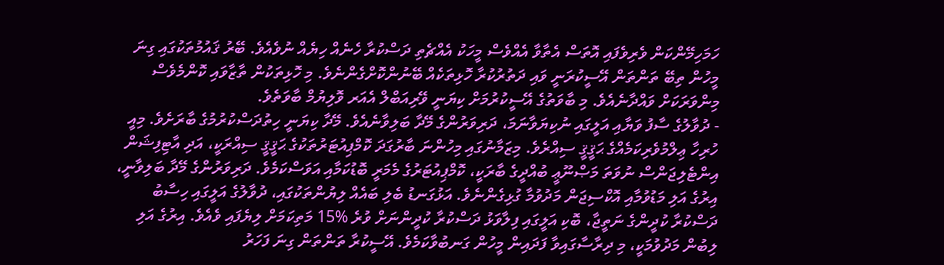ހަމަހިމޭންކަން ވެރިވެފައި އޮތަސް އެތާވާ އެއްވެސް މީހަކު އެއްޗެތި ދަސްކުރާ ހެނެއް ހިޔެއް ނުވެއެވެ. ބޭރު ޤައުމުތަކުގައި ގިނަ މީހުން ތިބޭ ތަންތަން އޭސީކުރަނީ ވައި ދަތުރުކުރާ ހޮޅިތަކެއް ބޭނުންކޮށްގެންނެވެ. މި ހޮޅިތަކުން ތާޒާވައި ކޮންމެވެސް މިންވަރަކަށް ވައްދާނެއެވެ. މި ބާވަތުގެ އޭސީކުރުމަށް ކިޔަނީ ވޭރިއަބްލް އެއަރ ވޮލިޔުމް ބާވަތެވެ.
- ދުވާލުގެ ސާފު ވަޔާއި އަލީގައި ނުކިޔަވާނަމަ، ދަރިވަރުންގެ މޭދާ ބަލިވާނެއެވެ. މޭދާ ކިޔަނީ ހިތުދަސްކުރުމުގެ ބާރަށެވެ. މިއީ ހުރިހާ ޢިލްމުވެރިކަމެއްގެ ޙަޤީޤީ ސިއްރެވެ. މިޒަމާނުގައި މިހުންނަ ބާރުގަދަ ކޮމްޕިއުޓަރުތަކުގެ ޙަޤީޤީ ސިއްރަކީ، އަދި އާޓިފިޝަން އިންޓެލިޖަންސް ނުވަތަ މަޞްނޫޢީ ބުއްދީގެ ބާރަކީ، ކޮމްޕިއުޓަރުގެ މެމަރީ ބޮޑުކަމާއި އަވަސްކަމެވެ. ދަރިވަރުންގެ މޭދާ ބަލިވާނީ، އިރުގެ އަލި މަޑުވުމާއި އޮކްސިޖަން މަދުވުމާ ގުޅިގެންނެވެ. އަޅުގަނޑު ބެލި ބައެއް ލިޔުންތަކުގައި، ދުވާލުގެ އަލީގައި ހިސާބު ދަސްކުރާ ކުދީންގެ ނަތީޖާ، ބޮކި އަލީގައި ފިލާވަޅު ދަސްކުރާ ކުދީންނަށް ވުރެ %15 މަތިކަމަށް ލިޔެފައި ވެއެވެ. އިރުގެ އަލި ލިބުން މަދުވުމަކީ، މި ދިރާސާގައިވާ ފަދައިން މީހުން ގަނބުވާކަމެވެ. އޭސީކުރާ ތަންތަން ގިނަ ފަހަރު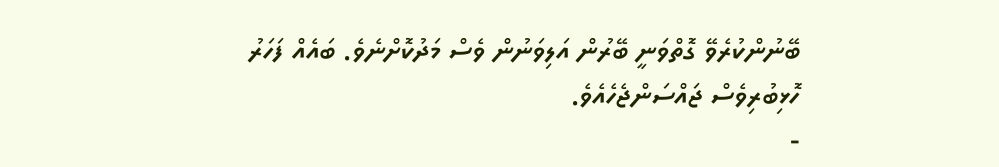ބޭނުންކުރެވޭ ގޮތްވަނީ ބޭރުން އަލިވަނުން ވެސް މަދުކޮށްނެވެ. ބައެއް ފަހަރު ހޮޅިބުރިވެސް ޖައްސަންޖެހެއެވެ.
-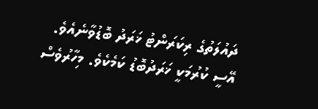ދައުލަތުގެ ރިކަރަންޓު ޚަރަދު ބޮޑުވާނެއެވެ. އޭސީ ކުރުމަކީ ޚަރަދުބޮޑު ކަމެކެވެ. މިހާރުވެސް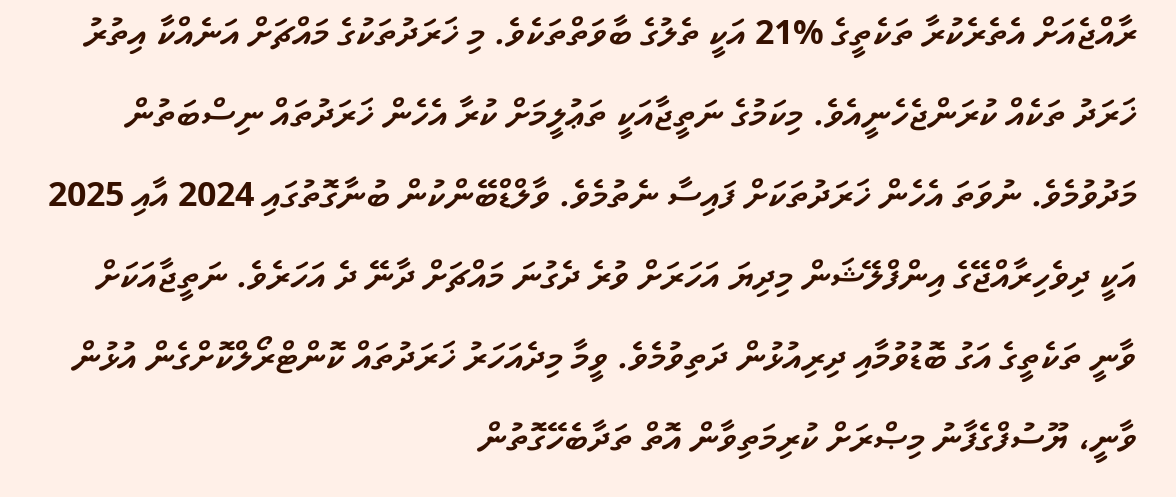ރާއްޖެއަށް އެތެރެކުރާ ތަކެތީގެ %21 އަކީ ތެލުގެ ބާވަތްތަކެވެ. މި ޚަރަދުތަކުގެ މައްޗަށް އަނެއްކާ އިތުރު ޚަރަދު ތަކެއް ކުރަންޖެހެނީއެވެ. މިކަމުގެ ނަތީޖާއަކީ ތަޢުލީމަށް ކުރާ އެހެން ޚަރަދުތައް ނިސްބަތުން މަދުވުމެވެ. ނުވަތަ އެހެން ޚަރަދުތަކަށް ފައިސާ ނެތުމެވެ. ވާލްޑްބޭންކުން ބުނާގޮތުގައި 2024 އާއި 2025 އަކީ ދިވެހިރާއްޖޭގެ އިންފްލޭޝަން މިދިޔަ އަހަރަށް ވުރެ ދެގުނަ މައްޗަށް ދާނޭ ދެ އަހަރެވެ. ނަތީޖާއަކަށް ވާނީ ތަކެތީގެ އަގު ބޮޑުވުމާއި ދިރިއުޅުން ދަތިވުމެވެ. ވީމާ މިދެއަހަރު ޚަރަދުތައް ކޮންޓްރޯލްކޮށްގެން އުޅުން ވާނީ، ޔޫސުފްގެފާނު މިޞްރަށް ކުރިމަތިވާން އޮތް ތަދާބެހޭގޮތުން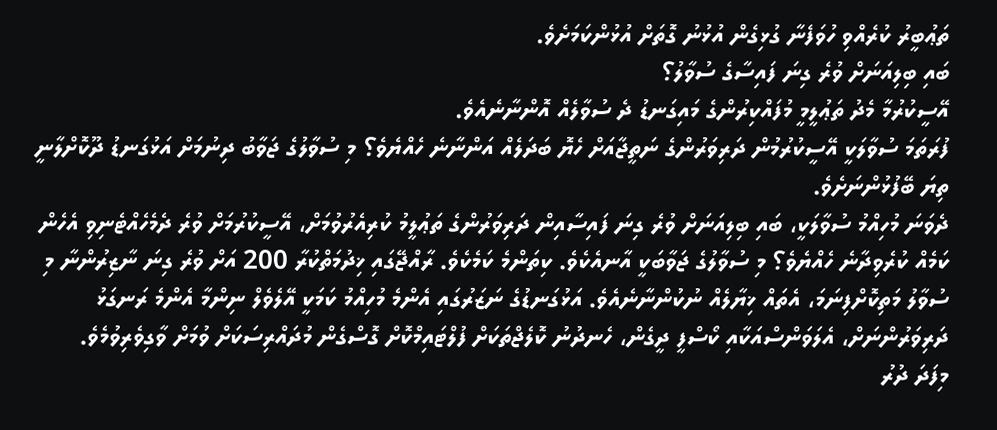ތަޢުބީރު ކުރެއްވި ހުވަފެނާ ގުޅިގެން އުޅުނު ގޮތަށް އުޅުންކަމަށެވެ.
ބައި ބިލިއަނަށް ވުރެ ގިނަ ފައިސާގެ ސުވާލު؟
އޭސީކުރުމާ މެދު ތަޢުލީމީ މުފައްކިރުންގެ މައިގަނޑު ދެ ސުވާލެއް އޮންނާނެއެވެ.
ފުރަތަމަ ސުވާލަކީ އޭސީކުރުމުން ދަރިވަރުންގެ ނަތީޖާއަށް ހެޔޮ ބަދަލެއް އަންނާނެ ހެއްޔެވެ؟ މި ސުވާލުގެ ޖަވާބު ދިނުމަށް އަޅުގަނޑު ދޫކޮށްލާނީ ތިޔަ ބޭފުޅުންނަށެވެ.
ދެވަނަ މުހިއްމު ސުވާލަކީ، ބައި ބިލިއަނަށް ވުރެ ގިނަ ފައިސާއިން ދަރިވަރުންގެ ތަޢުލީމު ކުރިއެރުވުމަށް، އޭސީކުރުމަށް ވުރެ ދެމެހެއްޓެނިވި އެހެން ކަމެއް ކުރެވިދާނެ ހެއްޔެވެ؟ މި ސުވާލުގެ ޖަވާބަކީ އާނއެކެވެ. ކިތަންމެ ކަމެކެވެ. ރާއްޖޭގައި ޚިދުމަތްކުރާ 200 އަށް ވުރެ ގިނަ ނާޒިރުންނާ މި ސުވާލު މަތިކޮށްފިނަމަ، އެތައް ޚިޔާލެއް ނުކުންނާނެއެވެ. އަޅުގަނޑުގެ ނަޒަރުގައި އެންމެ މުހިއްމު ކަމަކީ އޭލެވެލް ނިންމާ އެންމެ ރަނގަޅު ދަރިވަރުންނަށް، އެލަވަންސްއަކާއި ކޯސްފީ ދީގެން، ހެނދުނު ކޮލެޖްތަކަށް ފުލްޓައިމްކޮށް ގޮސްގެން މުދައްރިސަކަށް ވުމަށް ވާގިވެރިވުމެވެ.
މިފަދަ ދުރު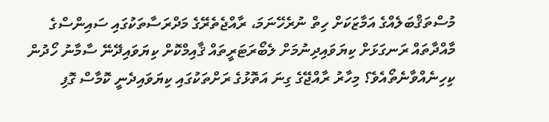މުސްތަޤްބަލެއްގެ އަމާޒަކަށް ހިތް ނުރެހޭނަމަ، ރާއްޖެތެރޭގެ މަދްރަސާތަކުގައި ސައިންސްގެ މާއްދާތައް ރަނގަޅަށް ކިޔަވައިދިނުމަށް ލެބޯރަޓަރީތައް ޤާއިމްކޮށް ކިޔަވައިދޭނޭ ސާމާނު ހޯދުން ކިހިނެއްވާނެތޯއެވެ؟ މިހާރު ރާއްޖޭގެ ގިނަ އަތޮޅުގެ ރަށްތަކުގައި ކިޔަވައިދެނީ ކޮމާސް ގޮފި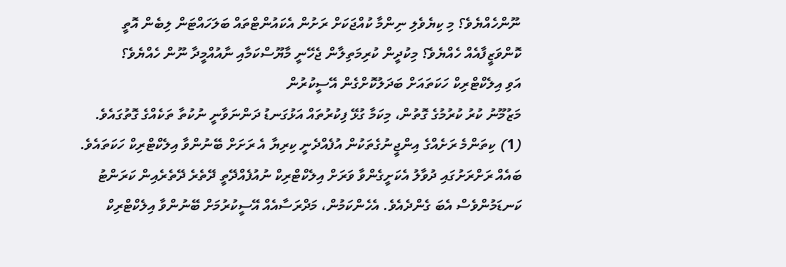ނޫންހެއްޔެވެ؟ މި ކިޔެވެލި ނިންމާ ކުއްޖަކަށް ރަށުން އެކައުންޓްތައް ބަލަހައްޓަން ލިބެން އޮތީ ކޮންވަޒީފާއެއް ހެއްޔެވެ؟ މިކުދީން ކުރިމަތިލާން ޖެހޭނީ މާޔޫސްކަމާއި ނާއުއްމީދާ ނޫން ހެއްޔެވެ؟
އަވި އިލެކްޓްރިކް ހަކަތައަށް ބަދަލުކޮށްގެން އޭސީކުރުން
މަޒުމޫނު ކުރު ކުރުމުގެ ގޮތުން، މިކަމާ ގުޅޭ ފިކުރުތައް އަޅުގަނޑު ދަންނަވާނީ ނުކުތާ ތަކެއްގެ ގޮތުގައެވެ.
(1) ކިތަންމެ ރަށެއްގެ އިންޖީނުގެތަކުން އުފެއްދެނީ ކިރިޔާ އެ ރަށަށް ބޭނުންވާ އިލެކްޓްރިކް ހަކަތައެވެ. ބައެއް ރަށްރަށުގައި ދުވާލު އެކަށީގެންވާ ވަރަށް އިލެކްޓްރިކް ނުއުފެއްދޭތީ ދޭތެރެ ދޭތެރެއިން ކަރަންޓު ކަނޑަމުންވެސް އެބަ ގެންދެއެވެ. އެހެންކަމުން، މަދްރަސާއެއް އޭސީކުރުމަށް ބޭނުންވާ އިލެކްޓްރިކް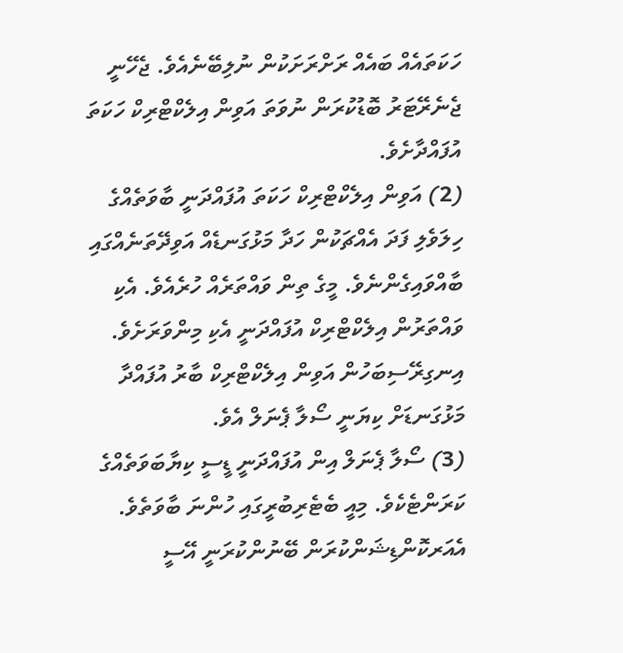ހަކަތައެއް ބައެއް ރަށްރަށަކުން ނުލިބޭނެއެވެ. ޖެހޭނީ ޖެނެރޭޓަރު ބޮޑުކުރަން ނުވަތަ އަވިން އިލެކްޓްރިކް ހަކަތަ އުފައްދާށެވެ.
(2) އަވިން އިލެކްޓްރިކް ހަކަތަ އުފައްދަނީ ބާވަތެއްގެ ހިލަވެލި ފަދަ އެއްޗަކުން ހަދާ މަޅުގަނޑެއް އަވިދޭތަނެއްގައި ބާއްވައިގެންނެވެ. މީގެ ތިން ވައްތަރެއް ހުރެއެވެ. އެކި ވައްތަރުން އިލެކްޓްރިކް އުފައްދަނީ އެކި މިންވަރަށެވެ. އިނގިރޭސިބަހުން އަވިން އިލެކްޓްރިކް ބާރު އުފައްދާ މަޅުގަނޑަށް ކިޔަނީ ސޯލާ ޕެނަލް އެވެ.
(3) ސޯލާ ޕެނަލް އިން އުފައްދަނީ ޑީސީ ކިޔާބަވަތެއްގެ ކަރަންޓެކެވެ. މިއީ ބެޓެރިބުރީގައި ހުންނަ ބާވަތެވެ. އެއަރކޮންޑިޝަންކުރަން ބޭނުންކުރަނީ އޭސީ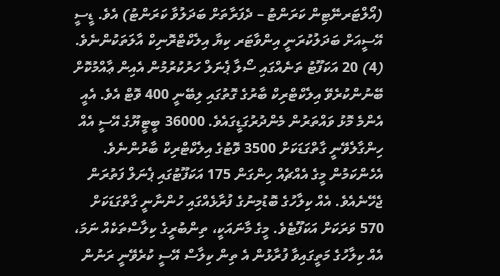(އޯލްޓަރނޭޓިން ކަރަންޓު – ދެފަރާތަށް ބަދަލުވާ ކަރަންޓު) އެވެ. ޑީސީ އޭސީއަށް ބަދަލުކުރަނީ އިންވާޓަރ ކިޔާ އިލެކްޓްރޮނިކް އާލަތަކުންނެވެ.
(4) 20 އަކަފޫޓު ތަނެއްގައި ސޯލާ ޕެނަލް ހަރުކުރުމުން އެއިން ޢާއްމުކޮށް ބޭނުންކުރެވޭ އިލެކްޓްރިކް ބާރުގެ ގޮތުގައި ލިބޭނީ 400 ވޮޓް އެވެ. އެއީ އެންމެ މޮޅު ވައްތަރުން މެންދުރުގަޑީގައެވެ. 36000 ބީޓީޔޫގެ އޭސީ އެއް ހިންގާލެވޭނީ ގާތްގަޑަކަށް 3500 ވޮޓުގެ އިލެކްޓްރިކް ބާރުންނެވެ. އެހެންކަމުން މީގެ އެއްޗެއް ހިންގަން 175 އަކަފޫޓުގައި ޕެނަލް ފަތުރަން ޖެހޭނެއެވެ. އެއް ކިލާހުގެ ބޮޑުމިނުގެ ފުރާޅެއްގައި ހުންނާނީ ގާތްގަޑަކަށް 570 ވަރަކަށް އަކަފޫޓެވެ. މީގެ މާނައަކީ، ތިންބުރީގެ ކިލާސްތަކެއް ނަމަ، އެއް ކިލާހުގެ މަތީގައިވާ ފުރާޅުން އެ ތިން ކިލާސް އޭސީ ކުރެވޭނީ ރަނުން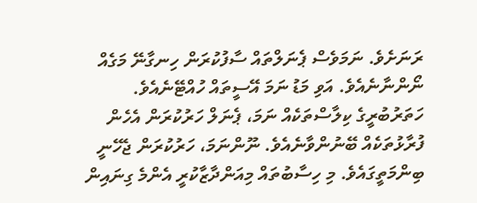ރަނަށެވެ. ނަމަވެސް ޕެނަލްތައް ސާފުކުރަން ހިނގާނޭ މަގެއް ނޯންނާނެއެވެ. އަވި މަޑު ނަމަ އޭސީތައް ހުއްޓޭނެއެވެ. ހަތަރުބުރީގެ ކިލާސްތަކެއް ނަމަ، ޕެނަލް ހަރުކުރަން އެހެން ފުރާޅުތަކެއް ބޭނުންވާނެއެވެ. ނޫންނަމަ، ހަރުކުރަން ޖެހޭނީ ބިންމަތީގައެވެ. މި ހިސާބުތައް މިއަންދާޒާކުރީ އެންމެ ގިނައިން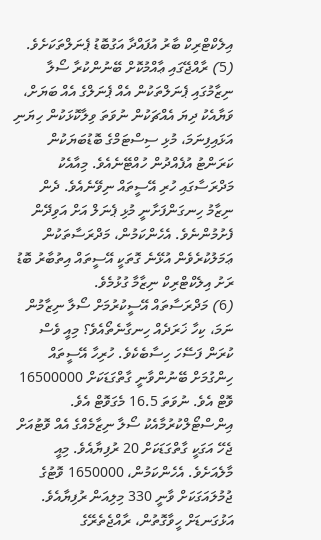އިލެކްޓްރިކް ބާރު އުފައްދާ އަގުބޮޑު ޕެނަލްތަކަށެވެ.
(5) ރާއްޖޭގައި ޢާއްމުކޮށް ބޭނުންކުރާ ސޯލާ ނިޒާމުގައި ޕެނަލްތަކުން އެއް ޕެނަލްގެ އެއް ބަޔަށް، ވަޔާއެކު ދިޔަ އެއްޗަކުން ނުވަތަ ވިލާކޮޅަކުން ހިޔަނި އަޅައިފިނަމަ، މުޅި ސިސްޓަމްގެ ބޮޑުބަޔަކުން ކަރަންޓު އުފެއްދުން ހުއްޓޭނެއެވެ. މިއާއެކު މަދްރަސާގައި ހުރި އޭސީތައް ނިވޭނެއެވެ. ދެން ނިޒާމު ހިނގަންފަށާނީ މުޅި ޕެނަލް އަށް އަވިދޭން ފެށުމުންނެވެ. އެހެންކަމުން، މަދްރަސާތަކުން ޢަމަލުކުރެވެން އުޅޭނެ ގޮތަކީ އޭސީތައް އިތުބާރު ބޮޑު ރަށު އިލެކްޓްރިކް ނިޒާމާ ގުޅުމެވެ.
(6) މަދްރަސާތައް އޭސީކުރުމަށް ސޯލާ ނިޒާމުން ނަމަ، ކިހާ ޚަރަދެއް ހިނގާނެތޯއެވެ؟ މިއީ ވެސް ކުރަން ފަސޭހަ ހިސާބެކެވެ. ހުރިހާ އޭސީތައް ހިންގުމަށް ބޭނުންވާނީ ގާތްގަޑަކަށް 16500000 ވޮޓް އެވެ. ނުވަތަ 16.5 މެގަވޮޓް އެވެ. އިންސްޓޯލްކުރުމާއެކު ސޯލާ ނިޒާމެއްގެ އެއް ވޮޓުއަށް ޖެހޭ އަގަކީ ގާތްގަޑަކަށް 20 ރުފިޔާއެވެ. މިއީ މާލެއަށެވެ. އެހެންކަމުން، 1650000 ވޮޓުގެ ޖުމުލައަގަކަށް ވާނީ 330 މިލިއަން ރުފިޔާއެވެ. އަޅުގަނޑަށް ހީވާގޮތުން، ރާއްޖެތެރޭގެ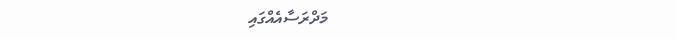މަދްރަސާއެއްގައި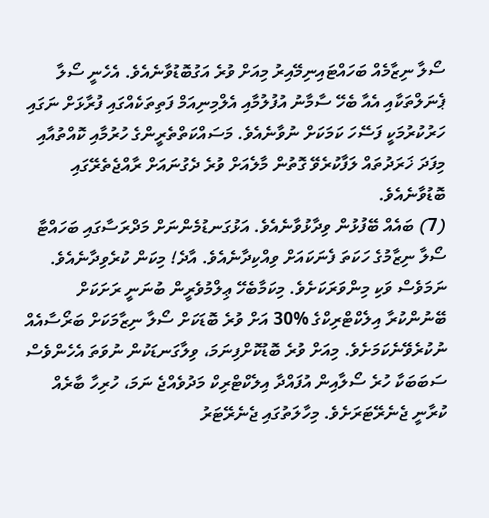ސޯލާ ނިޒާމެއް ބަހައްޓައިނިމޭއިރު މިއަށް ވުރެ އަގުބޮޑުވާނެއެވެ. އެހެނީ ސޯލާ ޕެނަލްތަކާއި އެއާ ބެހޭ ސާމާނު އުފުލުމާއި އެލްމިނިއަމް ފަތިތަކެއްގައި ފުރާޅަށް ނަގައި ހަރުކުރުމަކީ ފަސޭހަ ކަމަކަށް ނުވާނެއެވެ. މަސައްކަތްތެރީންގެ ހުރުމާއި ކޮއްތުއާއި މިފަދަ ޚަރަދުތައް ލަފާކުރެވޭ ގޮތުން މާލެއަށް ވުރެ ދެގުނައަށް ރާއްޖެތެރޭގައި ބޮޑުވާނެއެވެ.
(7) ބައެއް ބޭފުޅުން ވިދާޅުވާނެއެވެ. އަޅުގަނޑުމެންނަށް މަދްރަސާގައި ބަހައްޓާ ސޯލާ ނިޒާމުގެ ހަކަތަ ފެނަކައަށް ވިއްކިދާނެއެވެ. އާދެ! މިކަން ކުރެވިދާނެއެވެ. ނަމަވެސް ވަކި މިންވަރަކަށެވެ. މިކަމާބެހޭ ޢިލްމުވެރީން ބުނަނީ ރަށަކަށް ބޭނުންކުރާ އިލެކްޓްރިކްގެ %30 އަށް ވުރެ ބޮޑަކަށް ސޯލާ ނިޒާމަކަށް ބަރޯސާއެއް ނުކުރެވޭނެކަމަށެވެ. މިއަށް ވުރެ ބޮޑުކޮށްފިނަމަ، ވިލާގަނޑަކުން ނުވަތަ އެހެންވެސް ސަބަބަކާ ހުރެ ސޯލާއިން އުފައްދާ އިލެކްޓްރިކް މަދުވެއްޖެ ނަމަ، ހުރިހާ ބާރެއް ކުރާނީ ޖެނެރޭޓަރަށެވެ. މިހާލަތުގައި ޖެނެރޭޓަރު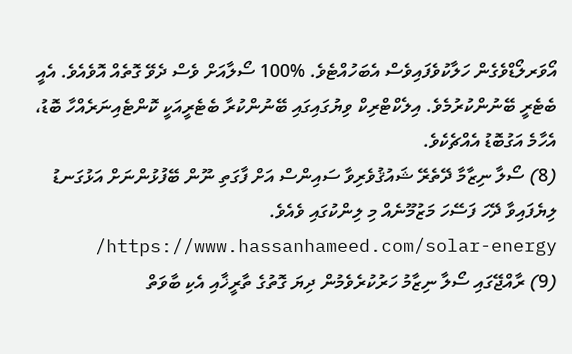އޯވަރލޯޑްވެގެން ހަލާކުވެފައިވެސް އެބަހުއްޓެވެ. %100 ސޯލާއަށް ވެސް ދެވޭ ގޮތެއް އޮވެއެވެ. އެއީ ބެޓެރީ ބޭނުންކުރުމެވެ. އިލެކްޓްރިކް ވިޔުގައިގައި ބޭނުންކުރާ ބެޓެރީއަކީ ކޮންޓެއިނަރެއްހާ ބޮޑު، އެހާމެ އަގުބޮޑު އެއްޗެކެވެ.
(8) ސޯލާ ނިޒާމާ ދޭތެރޭ ޝައުޤުވެރިވާ ސައިންސް އަށް ފާގަތި ނޫން ބޭފުޅުންނަށް އަޅުގަނޑު ލިޔެފައިވާ ދޭހަ ފަސޭހަ މަޒުމޫނެއް މި ލިންކުގައި ވެއެވެ. https://www.hassanhameed.com/solar-energy/
(9) ރާއްޖޭގައި ސޯލާ ނިޒާމު ހަރުކުރެވެމުން ދިޔަ ގޮތުގެ ތާރީޚާއި އެކި ބާވަތް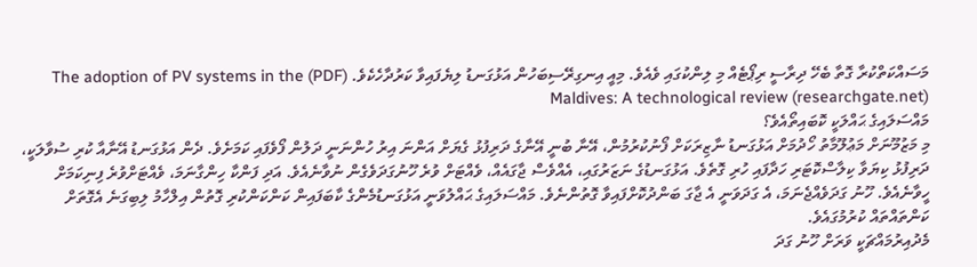މަސައްކަތްކުރާ ގޮތާ ބެހޭ ދިރާސީ ރިޕޯޓެއް މި ލިންކުގައި ވެއެވެ. މިއީ އިނގިރޭސިބަހުން އަޅުގަނޑު ލިޔެފައިވާ ކަރުދާހެކެވެ. (PDF) The adoption of PV systems in the Maldives: A technological review (researchgate.net)
މައްސަލައިގެ ޙައްލަކީ ކޮބައިތޯއެވެ؟
މި މަޒުމޫނަށް މަޢުލޫމާތު ހޯދުމަށް އަޅުގަނޑު ނާޒިރަކަށް ފޯނުކުރުމުން، އޭނާ ބުނީ އޭނާގެ ދަރިފުޅު ގެޔަށް އަންނަ އިރު ހުންނަނީ ދަލުން ފޯވެފައި ކަމަށެވެ. ދެން އަޅުގަނޑު އޭނާއާ ކުރި ސުވާލަކީ، ދަރިފުޅު ކިޔަވާ ކިލާސްކޮޓަރި ހަދާފައި ހުރި ގޮތެވެ. އަޅުގަނޑުގެ ނަޒަރުގައި، އެއްވެސް ޖާގައެއް، ވެއްޓަށް ވުރެ ހޫނުގަދަވެގެން ނުވާނެއެވެ. އަދި ފަންކާ ހިންގާނަމަ، ވެއްޓަށްވުރެ ފިނިކަމަށް ހީވާނެއެވެ. ހޫނު ގަދަވެއްޖެނަމަ، އެ ގަދަވަނީ އެ ޖާގަ ބަންދުކޮށްފައިވާ ގޮތުންނެވެ. މައްސަލައިގެ ޙައްލުވަނީ އަޅުގަނޑުމެންގެ ކާބަފައިން ކަންކަންކުރި ގޮތުން އިލްހާމު ލިބިގަނެ އެގޮތަށް ކަންތައްތައް ކުރުމުގައެވެ.
މެދުއިރުމައްޗަކީ ވަރަށް ހޫނު ގަދަ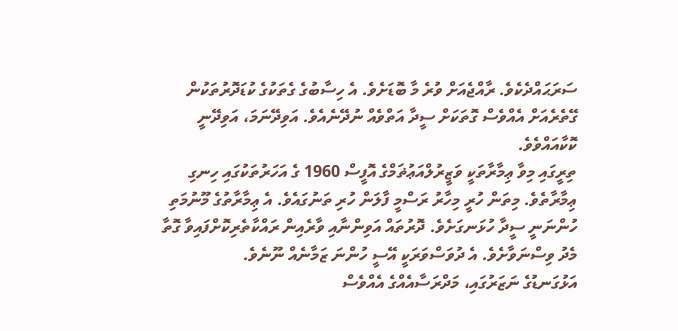ސަރަޙައްދެކެވެ. ރާއްޖެއަށް ވުރެ މާ ބޮޑަށެވެ. އެ ހިސާބުގެ ގެތަކުގެ ކުޑަދޮރުތަކުން ގޭތެރެއަށް އެއްވެސް ގޮތަކަށް ސީދާ އަތްވެއް ނުދޭނެއެވެ. އަވިދޭނަމަ، އަވިދޭނީ ކޮކާއައްވެވެ.
ތިރީގައި މިވާ ޢިމާރާތަކީ ވަޒީރުލްއަޢުޡަމްގެ އޮފީސް 1960 ގެ އަހަރުތަކުގައި ހިނގި ޢިމާރާތެވެ. މިތަން ހުރީ މިހާރު ރަސްމީ ފާލަން ހުރި ތަނުގައެވެ. އެ ޢިމާރާތުގެ މޫނުމަތި ހުންނަނީ ސީދާ ހުޅަނގަށެވެ. ދޮރުތައް އަވިންނާއި ވާރެއިން ރައްކާތެރިކޮށްފައިވާ ގޮތާ މެދު ވިސްނަވާށެވެ. އެ ދުވަސްވަރަކީ އޭސީ ހުންނަ ޒަމާނެއް ނޫނެވެ.
އަޅުގަނޑުގެ ނަޒަރުގައި، މަދްރަސާއެއްގެ އެއްވެސް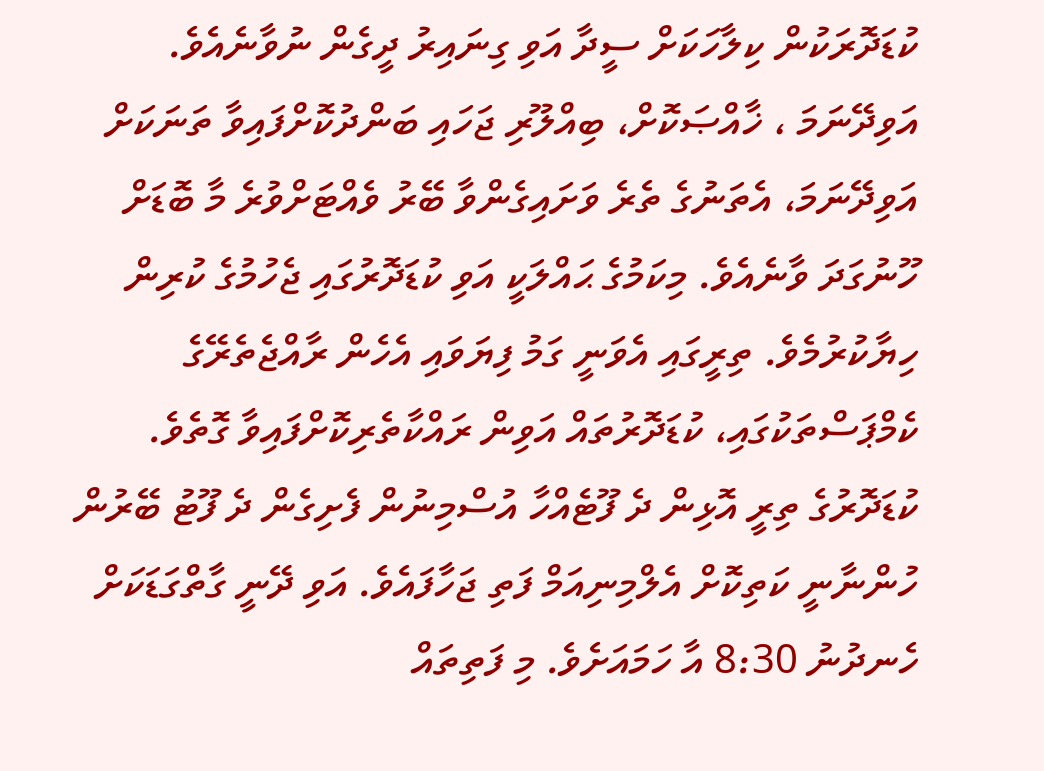ކުޑަދޮރަކުން ކިލާހަކަށް ސީދާ އަވި ގިނައިރު ދީގެން ނުވާނެއެވެ. އަވިދޭނަމަ ، ޚާއްޞަކޮށް، ބިއްލޫރި ޖަހައި ބަންދުކޮށްފައިވާ ތަނަކަށް އަވިދޭނަމަ، އެތަނުގެ ތެރެ ވަށައިގެންވާ ބޭރު ވެއްޓަށްވުރެ މާ ބޮޑަށް ހޫނުގަދަ ވާނެއެވެ. މިކަމުގެ ޙައްލަކީ އަވި ކުޑަދޮރުގައި ޖެހުމުގެ ކުރިން ހިޔާކުރުމެވެ. ތިރީގައި އެވަނީ ގަމު ފިޔަވައި އެހެން ރާއްޖެތެރޭގެ ކެމްޕަސްތަކުގައި، ކުޑަދޮރުތައް އަވިން ރައްކާތެރިކޮށްފައިވާ ގޮތެވެ. ކުޑަދޮރުގެ ތިރީ އޮޅިން ދެ ފޫޓެއްހާ އުސްމިނުން ފެށިގެން ދެ ފޫޓު ބޭރުން ހުންނާނީ ކަތިކޮށް އެލްމިނިއަމް ފަތި ޖަހާފައެވެ. އަވި ދޭނީ ގާތްގަޑަކަށް ހެނދުނު 8:30 އާ ހަމައަށެވެ. މި ފަތިތައް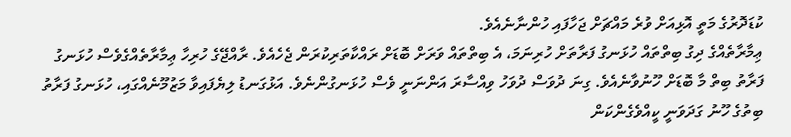ކުޑަދޮރުގެ މަތީ އޮޅިއަށް ވުރެ މައްޗަށް ޖަހާފައި ހުންނާނެއެވެ.
ޢިމާރާތެއްގެ ދިގު ބިތްތައް ހުޅަނގު ފަރާތަށް ހުރިނަމަ، އެ ބިތްތައް ވަރަށް ބޮޑަށް ރައްކާތަރިކުރަން ޖެހެއެވެ. ރާއްޖޭގެ ހުރިހާ ޢިމާރާތެއްގެވެސް ހުޅަނގު ފަރާތު ބިތް މާ ބޮޑަށް ހޫނުވާނެއެވެ. ގިނަ ދުވަސް ދުވަހު ވިއްސާރަ އަންނަނީ ވެސް ހުޅަނގުންނެވެ. އަޅުގަނޑު ލިޔެފައިވާ މަޒުމޫނެއްގައި، ހުޅަނގު ފަރާތު ބިތުގެ ހޫނު ގަދަވަނީ ކީއްވެގެންކަން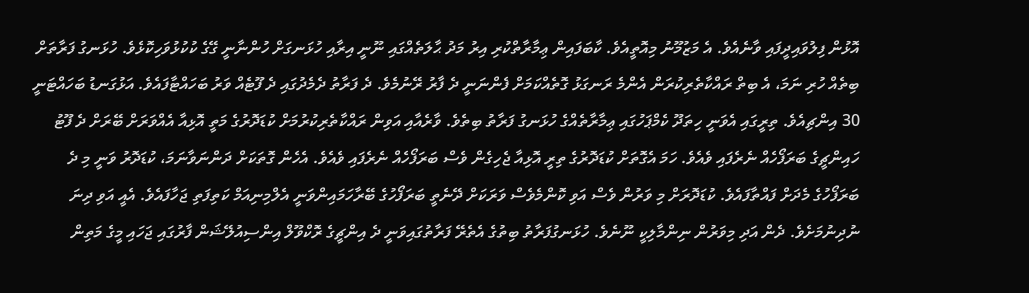އޮޅުން ފިލުވައިދީފައި ވާނެއެވެ. އެ މަޒުމޫނު މިއޮތީއެވެ. ކާބަފައިން ޢިމާރާތްކުރި އިރު މަދު ޙާލަތެއްގައި ނޫނީ އިރާއި ހުޅަނގަށް ހުންނާނީ ގޭގެ ކުކުޅުވަހިކޮޅެވެ. ހުޅަނގު ފަރާތަށް ބިތެއް ހުރި ނަމަ، އެ ބިތް ރައްކާތެރިކުރަން އެންމެ ރަނގަޅު ގޮތެއްކަމަށް ފެންނަނީ ދެ ފާރު ރޭނުމެވެ. ދެ ފަރާތު ދެމެދުގައި ދެ ފޫޓެއް ވަރު ބަހައްޓާފައެވެ. އަޅުގަނޑު ބަހައްޓަނީ 30 އިންޗިއެވެ. ތިރީގައި އެވަނީ ހިތަދޫ ކެމްޕަހުގައި ޢިމާރާތެއްގެ ހުޅަނގު ފަރާތު ބިތެވެ. ވާރެއާއި އަވިން ރައްކާތެރިކުރުމަށް ކުޑަދޮރުގެ މަތީ އޮޅިއާ އެއްވަރަށް ބޭރަށް ދެ ފޫޓު ހައިންޗީގެ ބަރަފޯހެއް ނެރެފައި ވެއެވެ. ހަމަ އެގޮތަށް ކުޑަދޮރުގެ ތިރީ އޮޅިއާ ޖެހިގެން ވެސް ބަރަފޯހެއް ނެރެފައި ވެއެވެ. އެހެން ގޮތަކަށް ދަންނަވާނަމަ، ކުޑަދޮރު ވަނީ މި ދެ ބަރަފޯހުގެ މެދަށް ފައްތާފައެވެ. ކުޑަދޮރަށް މި ވަރުން ވެސް އަވި ކޮންމެވެސް ވަރަކަށް ދޭނެތީ ބަރަފޯހުގެ ބޭރާހަމައިންވަނީ އެލްމިނިއަމް ކަތިފަތި ޖަހާފައެވެ. އެއީ އަވި ދިނަ ނުދިނުމަށެވެ. ދެން އަދި މިވަރުން ނިންމާލިކީ ނޫނެވެ. ހުޅަނގުފަރާތު ބިތުގެ އެތެރޭ ފަރާތުގައިވަނީ ދެ އިންޗީގެ ރޮކްވޫލް އިންސިއުލޭޝަން ފާރުގައި ޖަހައި މީގެ މަތިން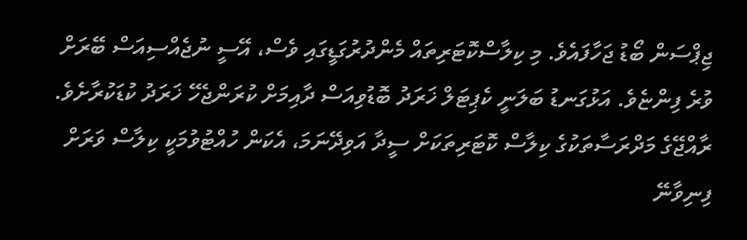ޖިޕްސަން ބޯޑު ޖަހާފައެވެ. މި ކިލާސްކޮޓަރިތައް މެންދުރުގަޑީގައި ވެސް، އޭސީ ނުޖެއްސިއަސް ބޭރަށް ވުރެ ފިންޏެވެ. އަޅުގަނޑު ބަލަނީ ކެޕިޓަލް ޚަރަދު ބޮޑުވިއަސް ދާއިމަށް ކުރަންޖެހޭ ޚަރަދު ކުޑަކުރާށެވެ.
ރާއްޖޭގެ މަދްރަސާތަކުގެ ކިލާސް ކޮޓަރިތަކަށް ސީދާ އަވިދޭނަމަ، އެކަން ހުއްޓުވުމަކީ ކިލާސް ވަރަށް ފިނިވާނޭ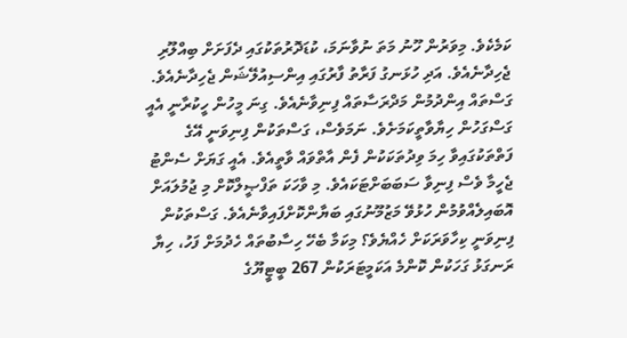ކަމެކެވެ. މިވަރުން ހޫނު މަތަ ނުވާނަމަ، ކުޑަދޮރުތަކުގައި ދެފަށަށް ބިއްލޫރި ޖެހިދާނެއެވެ. އަދި ހުޅަނގު ފަރާތު ފާރުގައި އިންސިއުލޭޝަން ޖެހިދާނެއެވެ.
ގަސްތައް އިންދުމުން މަދްރަސާތައް ފިނިވާނެއެވެ. ގިނަ މީހުން ހީކުރާނީ އެއީ ގަސްގަހުން ހިޔާވާތީކަމަށެވެ. ނަމަވެސް، ގަސްތަކުން ފިނިވަނީ އޭގެ ފަތްތަކުގައިވާ ހިމަ ވިދުތަކަކުން ފެން އާތްވައް ވާތީއެވެ. އެއީ ގަޔަށް ސެންޓު ޖެހީމާ ވެސް ފިނިވާ ސަބަބަށްޓަކައެވެ. މި ވާހަކަ ތަފްޞީލްކޮށް މި ޖުމުލައަށް އޮބައިލެއްވުމުން ހުޅުވޭ މަޒުމޫނުގައި ބަޔާންކޮށްފައިވާނެއެވެ. ގަސްތަކުން ފިނިވަނީ ކިހާވަރަކަށް ހެއްޔެވެ؟ މިކަމާ ބެހޭ ހިސާބުތައް ހެދުމަށް ފަހު، ހިޔާ ރަނގަޅު ގަހަކުން ކޮންމެ އަކަމީޓަރަކުން 267 ބީޓީޔޫގެ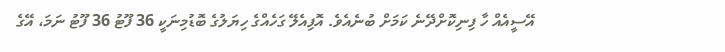އޭސީއެއް ހާ ފިނިކޮށްދޭނެ ކަމަށް ބުނެއެވެ. އޮފިއެލޭ ގަހެއްގެ ހިޔަލުގެ ބޮޑުމިނަކީ 36 ފޫޓު 36 ފޫޓު ނަމަ، އޭގެ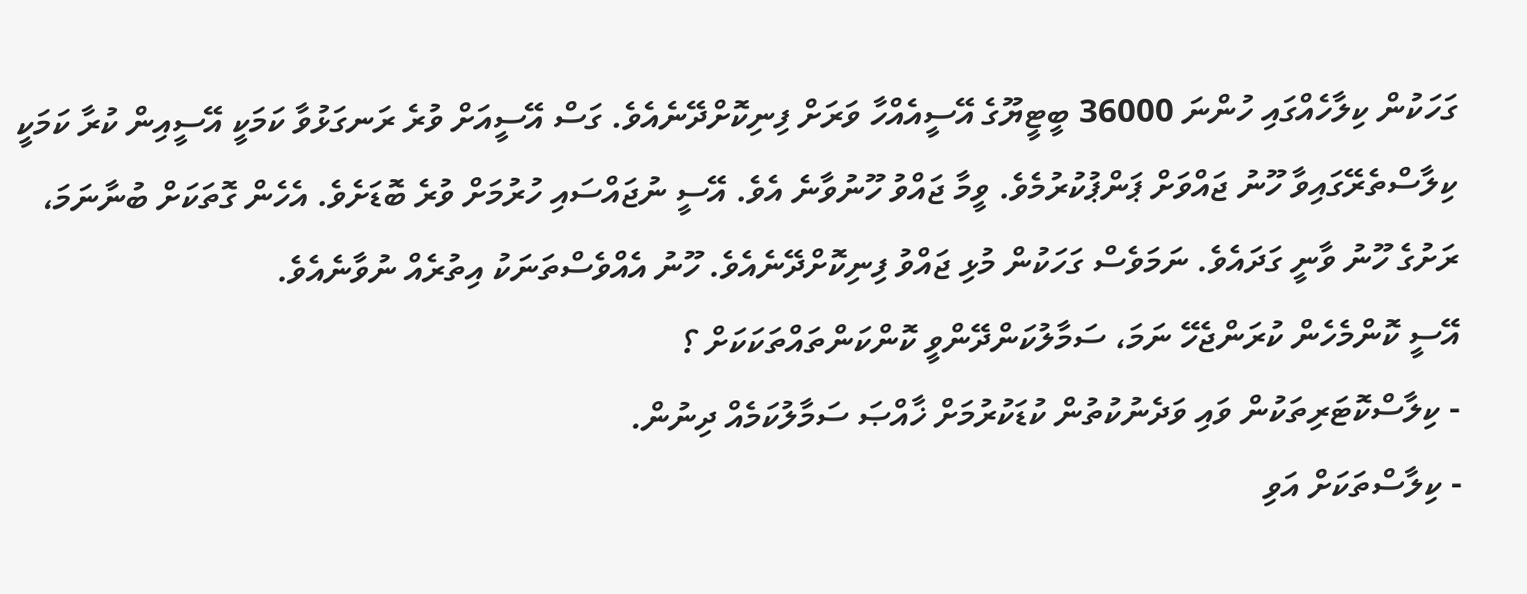ގަހަކުން ކިލާހެއްގައި ހުންނަ 36000 ބީޓީޔޫގެ އޭސީއެއްހާ ވަރަށް ފިނިކޮށްދޭނެއެވެ. ގަސް އޭސީއަށް ވުރެ ރަނގަޅުވާ ކަމަކީ އޭސީއިން ކުރާ ކަމަކީ ކިލާސްތެރޭގައިވާ ހޫނު ޖައްވަށް ޕަންޕުކުރުމެވެ. ވީމާ ޖައްވު ހޫނުވާނެ އެވެ. އޭސީ ނުޖައްސައި ހުރުމަށް ވުރެ ބޮޑަށެވެ. އެހެން ގޮތަކަށް ބުނާނަމަ، ރަށުގެ ހޫނު ވާނީ ގަދައެވެ. ނަމަވެސް ގަހަކުން މުޅި ޖައްވު ފިނިކޮށްދޭނެއެވެ. ހޫނު އެއްވެސްތަނަކު އިތުރެއް ނުވާނެއެވެ.
އޭސީ ކޮންމެހެން ކުރަންޖެހޭ ނަމަ، ސަމާލުކަންދޭންވީ ކޮންކަންތައްތަކަކަށް ؟
- ކިލާސްކޮޓަރިތަކުން ވައި ވަދެނުކުތުން ކުޑަކުރުމަށް ޚާއްޞަ ސަމާލުކަމެއް ދިނުން.
- ކިލާސްތަކަށް އަވި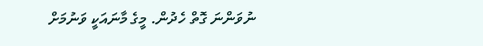ނުވަންނަ ގޮތް ހެދުން. މީގެ މާނައަކީ ވަނުމަށް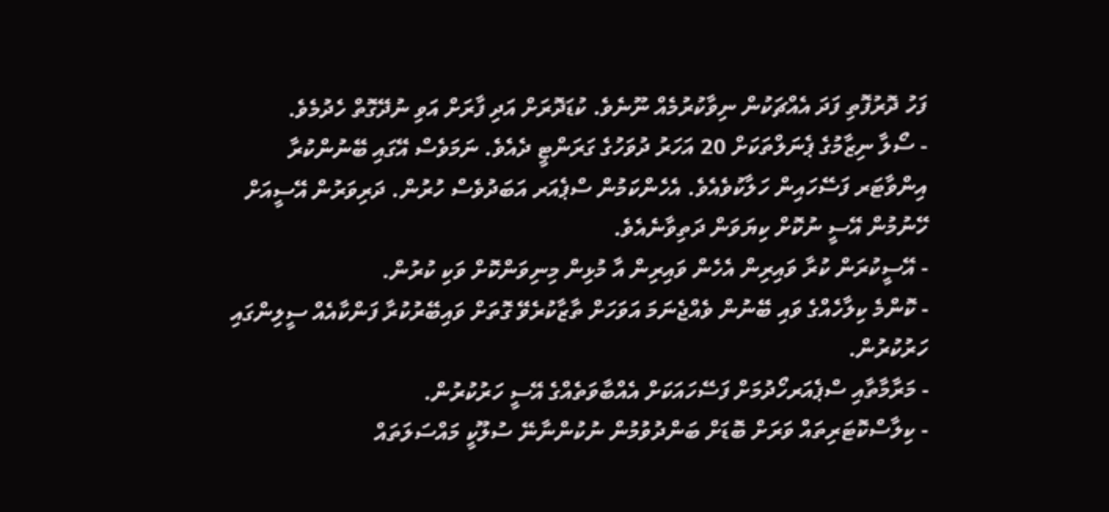ފަހު ދޮރުފޮތި ފަދަ އެއްޗަކުން ނިވާކުރުމެއް ނޫނެވެ. ކުޑަދޮރަށް އަދި ފާރަށް އަވި ނުދޭގޮތް ހެދުމެވެ.
- ސޯލާ ނިޒާމުގެ ޕެނަލްތަކަށް 20 އަހަރު ދުވަހުގެ ގަރަންޓީ ދެއެވެ. ނަމަވެސް އޭގައި ބޭނުންކުރާ އިންވާޓަރ ފަސޭހައިން ހަލާކުވެއެވެ. އެހެންކަމުން ސްޕެއަރ އަބަދުވެސް ހުރުން. ދަރިވަރުން އޭސީއަށް ހޭނުމުން އޭސީ ނުކޮށް ކިޔަވަން ދަތިވާނެއެވެ.
- އޭސީކުރަން ކުރާ ވައިރިން އެހެން ވައިރިން އާ މުޅިން މިނިވަންކޮށް ވަކި ކުރުން.
- ކޮންމެ ކިލާހެއްގެ ވައި ބޭނުން ވެއްޖެނަމަ އަވަހަށް ތާޒާކުރެވޭ ގޮތަށް ވައިބޭރުކުރާ ފަންކާއެއް ސީލިންގައި ހަރުކުރުން.
- މަރާމާތާއި ސްޕެއަރހޯދުމަށް ފަސޭހައަކަށް އެއްބާވަތެއްގެ އޭސީ ހަރުކުރުން.
- ކިލާސްކޮޓަރިތައް ވަރަށް ބޮޑަށް ބަންދުވުމުން ނުކުންނާނޭ ސުލޫކީ މައްސަލަތައް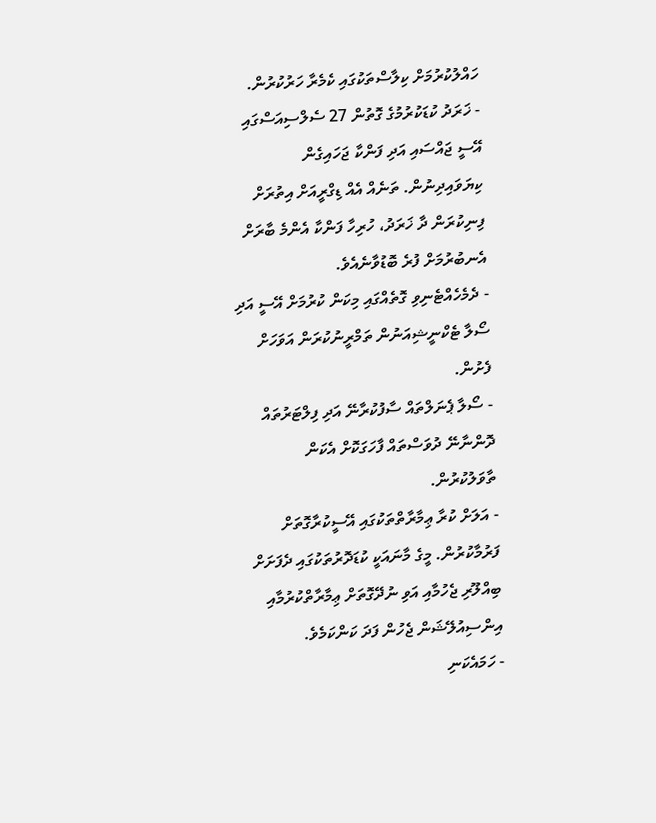ހައްލުކުރުމަށް ކިލާސްތަކުގައި ކެމެރާ ހަރުކުރުން.
- ޚަރަދު ކުޑަކުރުމުގެ ގޮތުން 27 ސެލްސިއަސްގައި އޭސީ ޖައްސައި އަދި ފަންކާ ޖަހައިގެން ކިޔަވައިދިނުން. ތަނެއް އެއް ޑިގްރީއަށް އިތުރަށް ފިނިކުރަން ދާ ޚަރަދު، ހުރިހާ ފަންކާ އެންމެ ބާރަށް އެނބުރުމަށް ފުރެ ބޮޑުވާނެއެވެ.
- ދެމެހެއްޓެނިވި ގޮތެއްގައި މިކަން ކުރުމަށް އޭސީ އަދި ސޯލާ ޓެކްނީޝިއަނުން ތަމްރީނުކުރަން އަވަހަށް ފެށުން.
- ސޯލާ ޕެނަލްތައް ސާފުކުރާނޭ އަދި ފިލްޓަރުތައް ދޮންނާނޭ ދުވަސްތައް ފާހަގަކޮށް އެކަން ތާވަލުކުރުން.
- އަލަށް ކުރާ ޢިމާރާތްތަކުގައި އޭސީކުރާގޮތަށް ފަރުމާކުރުން. މީގެ މާނައަކީ ކުޑަދޮރުތަކުގައި ދެފަށަށް ބިއްލޫރި ޖެހުމާއި އަވި ނުދޭގޮތަށް ޢިމާރާތްކުރުމާއި އިންސިއުލޭޝަން ޖެހުން ފަދަ ކަންކަމެވެ.
- ހަމައެކަނި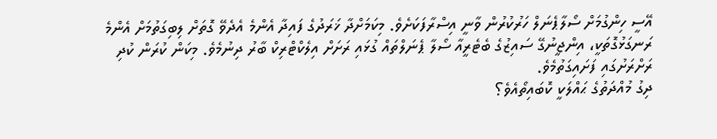އޭސީ ހިންގުމަށް ސޯލާޕެނަލް ހަރުކުރުން ވާނީ އިސްރާފަކަށެވެ. މިކަމަށްދާ ޚަރަދުގެ ފައިދާ އެންމެ އެދެވޭ ގޮތަށް ލިބިގަތުމަށް އެންމެ ރަނގަޅުގޮތަކީ، އިންޖީނުގޭ ސައިޒުގެ ބެޓެރީއާ ސޯލާ ޕެނަލްތައް ގުޅައި ރަށަށް އިލެކްޓްރިކް ބާރު ދިނުމެވެ. މިކަން ކުރަން ކުދި ރަށްރަށުގައި ފަށައިގަތުމެވެ.
ދިގު މުއްދަތުގެ ޙައްލަކީ ކޮބައިތޯއެވެ؟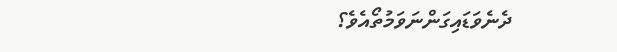ދެނެވަޑައިގަންނަވަމުތޯއެވެ؟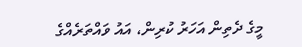މީގެ ދެތިން އަހަރު ކުރިން، އައު ވައްތަރެއްގެ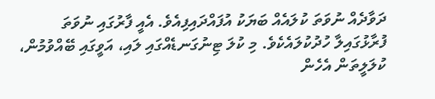ދަވާދެއް ނުވަތަ ކުލައެއް ބަޔަކު އުފައްދައިފިއެވެ. އެއީ ފާރުގައި ނުވަތަ ފުރާޅުގައިލާ ހުދުކުލައެކެވެ. މި ކުލަ ޓިނުގަނޑެއްގައި ލައި، އަވީގައި ބޭއްވުމުން، ކުލަލީތަން އެހެން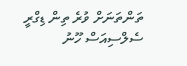ތަންތަނަށް ވުރެ ތިން ޑިގްރީ ސެލްސިއަސް ހޫނު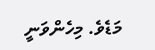މަޑެވެ. މިހެންވަނީ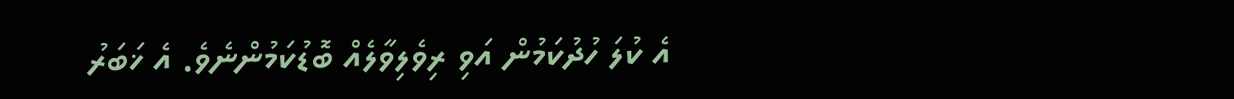އެ ކުލަ ހުދުކަމުން އަވި ރިވެލިވާލެއް ބޮޑުކަމުންނެވެ. އެ ޚަބަރު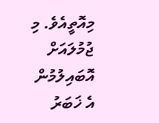މިއޮތީއެވެ. މި ޖުމުލައަށް އޮބައިލުމުން އެ ޚަބަރު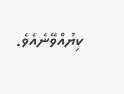ކިޔުއްވޭނެއެވެ.